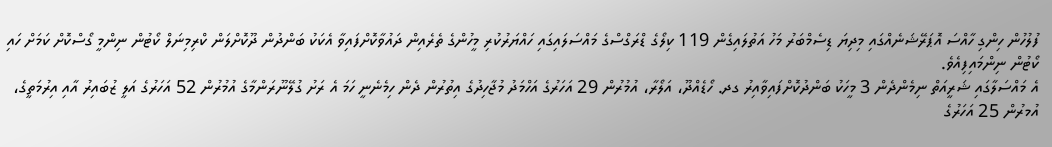ފުލުހުން ހިންގި ހާއްސަ އޮޕަރޭޝަނެއްގައި މިދިޔަ ޑިސެމްބަރު މަހު އަތުލައިގެން 119 ކިލޯގެ ޑްރަގްސްގެ މައްސަލައިގައި ހައްޔަރުކުރި މީހުންގެ ތެރެއިން ދައުވާކޮށްފައިވާ އެކަކު ބަންދުން ދޫކޮށްލަން ކްރިމިނަލް ކޯޓުން ނިންމީ ގޯސްކޮށް ކަމަށް ހައި ކޯޓުން ނިންމައިފިއެވެ.
އެ މައްސަލާގައި ޝަރީއަތް ނިމެންދެން 3 މީހަކު ބަންދުކޮށްފައިވާއިރު ގދ. ހޯޑެއްދޫ، އަލޯރާ، އުމުރުން 29 އަހަރުގެ އަހްމަދު މުޖާހިދުގެ އިތުރުން ދެން ހިމެނެނީ ހަމަ އެ ރަށު ގުލޭނޫރަންމާގެ އުމުރުން 52 އަހަރުގެ އަލީ ޒުބައިރު އާއި އިރުމަތީގެ، އުމރުން 25 އަހަރުގެ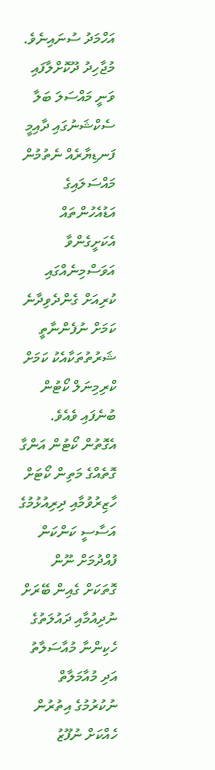އަހްމަދު ސުނައިނެވެ.
މުޖާހިދު ދޫކޮށްލާފައި ވަނީ މައްސަލަ ބަލާ ސެކްޝަނުގައި ދާއިމީ ފަނޑިޔާރެއް ނެތުމުން މައްސަލައިގެ އަޑުއެހުންތައް އެކަށީގެންވާ އަވަސްމިނެއްގައި ކުރިއަށް ގެންދެވިދާނެ ކަމަށް ނުފެންނާތީ ޝަރުތުތަކާއެކު ކަމަށް ކްރިމިނަލް ކޯޓުން ބުނެފައި ވެއެވެ. އެގޮތުން ކޯޓުން އަންގާ ގޮތެއްގެ މަތިން ކޯޓަށް ހާޒިރުވުމާއި ދިރިއުޅުމުގެ އަސާސީ ކަންކަން ފުއްދުމަށް ނޫން ގޮތަކަށް ގެއިން ބޭރަށް ނުދިއުމާއި ދައުލަތުގެ ހެކިންނާ މުއާސަލާތު އަދި މުއާމަލާތް ނުކުރުމުގެ އިތުރުން ހެއްކަށް ނުފޫޒު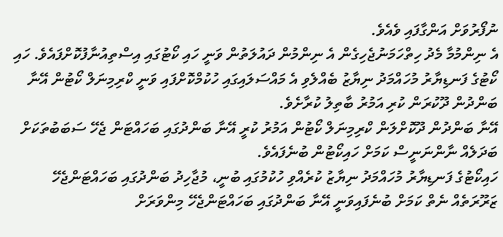ނުފޯރުވަށް އަންގާފައި ވެއެވެ.
އެ ނިންމުމާ މެދު ހިތްހަމަނުޖެހިގެން އެ ނިންމުން ދައުލަތުން ވަނީ ހައި ކޯޓުގައި އިސްތިއުނާފުކޮށްފައެވެ. ހައި ކޯޓުގެ ފަނޑިޔާރު މުހައްމަދު ނިޔާޒު ބެއްލެވި އެ މައްސަލައިގައި ހުކުމްކޮށްފައި ވަނީ ކްރިމިނަލް ކޯޓުން އޭނާ ބަންދުން ދޫކުރަން ކުރި އަމުރު ބާތިލު ކުރާށެވެ.
އޭނާ ބަންދުން ދޫކޮށްލަން ކްރިމިނަލް ކޯޓުން އަމުރު ކުރީ އޭނާ ބަންދުގައި ބަހައްޓަން ޖެހޭ ސަބަބުތަކަށް ބަދަލެއް ނާންނަނީސް ކަމަށް ހައިކޯޓުން ބުނެފައެވެ.
ހައިކޯޓުގެ ފަނޑިޔާރު މުހައްމަދު ނިޔާޒު ކުރެއްވި ހުކުމުގައި ބުނީ، މުޖާހިދު ބަންދުގައި ބަހައްޓަންޖެހޭ ޒަރޫރަތެއް ނެތް ކަމަށް ބުނެފައިވަނީ އޭނާ ބަންދުގައި ބަހައްޓަންޖެހޭ މިންވަރަށް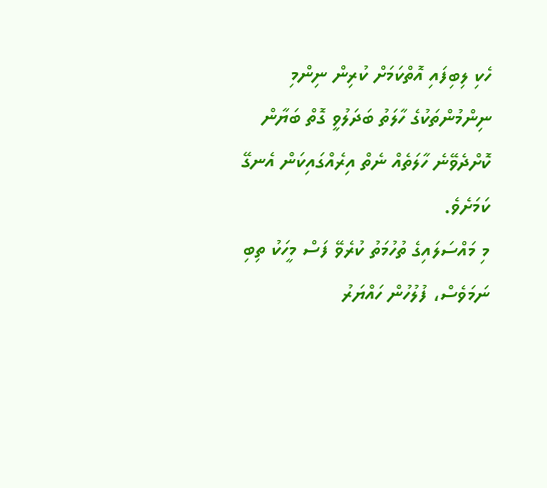ހެކި ލިބިފައި އޮތްކަމަށް ކުރިން ނިންމި ނިންމުންތަކުގެ ހާލަތު ބަދަލުވީ ގޮތް ބަޔާން ކޮށްދެވޭނެ ހާލަތެއް ނެތް އިރެއްގައިކަން އެނގޭ ކަމަށެވެ.
މި މައްސަލައިގެ ތުހުމަތު ކުރެވޭ ފަސް މީހަކު ތިބި ނަމަވެސް، ފުލުހުން ހައްޔަރު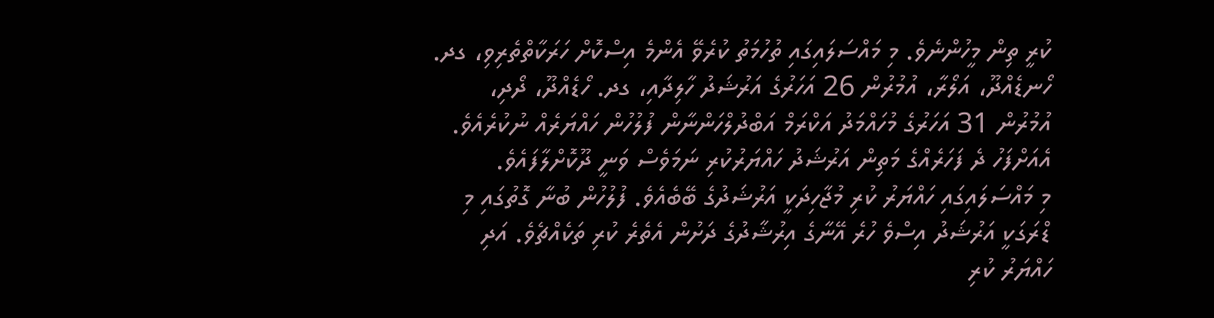ކުރީ ތިން މީހުންނެވެ. މި މައްސަލައިގައި ތުހުމަތު ކުރެވޭ އެންމެ އިސްކޮށް ހަރަކާތްތެރިވި، ގދ. ހޯނޑެއްދޫ، އަލޯރާ، އުމުރުން 26 އަހަރުގެ އަރުޝަދު ހާލިދާއި، ގދ. ހޯޑެއްދޫ، ދޯދި، އުމުރުން 31 އަހަރުގެ މުހައްމަދު އަކްރަމް އަބްދުލްހަންނާން ފުލުހުން ހައްޔަރެއް ނުކުރެއެވެ. އެއަށްފަހު ދެ ފަހަރެއްގެ މަތިން އަރުޝަދު ހައްޔަރުކުރި ނަމަވެސް ވަނީ ދޫކޮށްލާފައެވެ.
މި މައްސަލައިގައި ހައްޔަރު ކުރި މުޖާހިދަކީ އަރުޝަދުގެ ބޭބެއެވެ. ފުލުހުން ބުނާ ގޮތުގައި މި ޑްރަގަކީ އަރުޝަދު އިސްވެ ހުރެ އޭނާގެ އިރުޝާދުގެ ދަށުން އެތެރެ ކުރި ތަކެއްޗެވެ. އަދި ހައްޔަރު ކުރި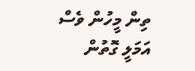ތިން މީހުން ވެސް އަމަލީ ގޮތުން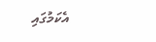އެކަމުގައި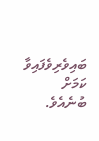ބައިވެރިވެފައިވާ ކަމަށް ބުނެއެވެ.